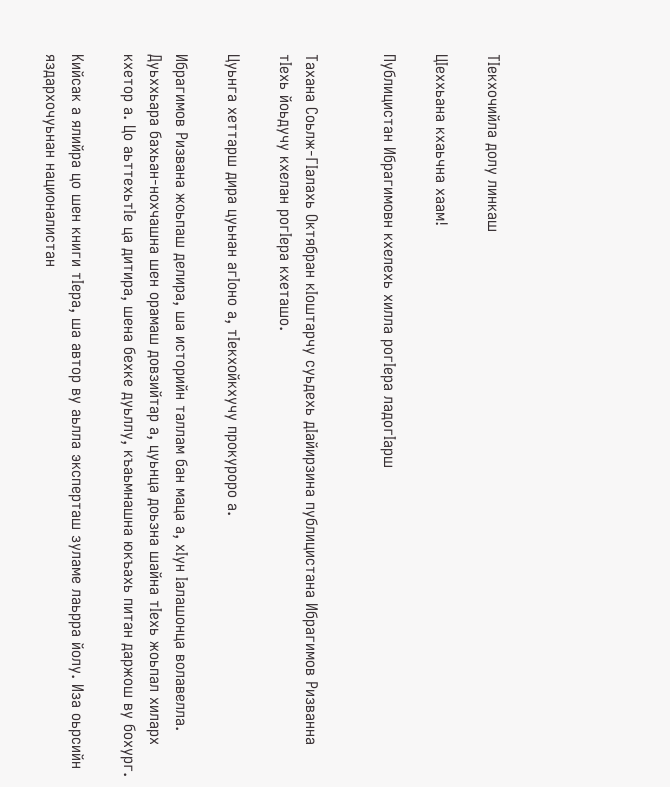ТIекхочийла долу линкаш

ЦIеххьана кхаьчна хаам!

Публицистан Ибрагимовн кхелехь хилла рогIера ладогIарш


Тахана Соьлж-ГIалахь Октябран кIоштарчу суьдехь дIайирзина публицистана Ибрагимов Ризванна тIехь йоьдучу кхелан рогIера кхеташо.

Цуьнга хеттарш дира цуьнан агIоно а, тIекхойкхучу прокуроро а.

Ибрагимов Ризвана жоьпаш делира, ша историйн таллам бан маца а, хIун Iалашонца волавелла. Дуьххьара бахьан-нохчашна шен орамаш довзийтар а, цуьнца доьзна шайна тIехь жоьпал хиларх кхетор а. Цо аьттехьтIе ца дитира, шена бехке дуьллу, къаьмнашна юкъахь питан даржош ву бохург.

Кийсак а ялийра цо шен книги тIера, ша автор ву аьлла эксперташ зуламе лаьрра йолу. Иза оьрсийн яздархочуьнан националистан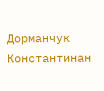Дорманчук Константинан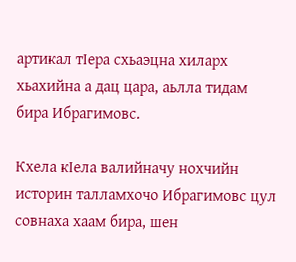артикал тIера схьаэцна хиларх хьахийна а дац цара, аьлла тидам бира Ибрагимовс.

Кхела кIела валийначу нохчийн историн талламхочо Ибрагимовс цул совнаха хаам бира, шен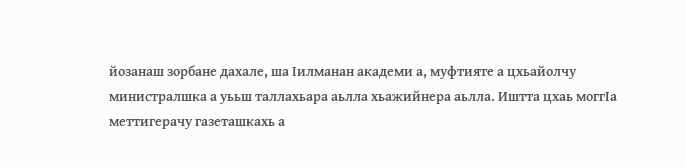йозанаш зорбане дахале, ша Iилманан академи а, муфтияте а цхьайолчу министралшка а уььш таллахьара аьлла хьажийнера аьлла. Иштта цхаь моггIа меттигерачу газеташкахь а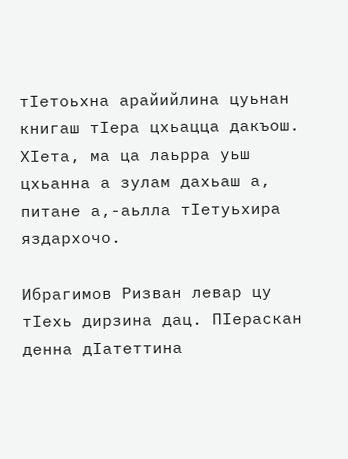тIетоьхна арайийлина цуьнан книгаш тIера цхьацца дакъош. ХIета, ма ца лаьрра уьш цхьанна а зулам дахьаш а, питане а,-аьлла тIетуьхира яздархочо.

Ибрагимов Ризван левар цу тIехь дирзина дац. ПIераскан денна дIатеттина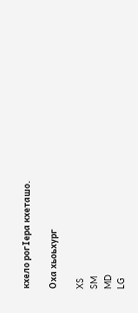кхело рогIера кхеташо.

Оха хьоьхург

XS
SM
MD
LG